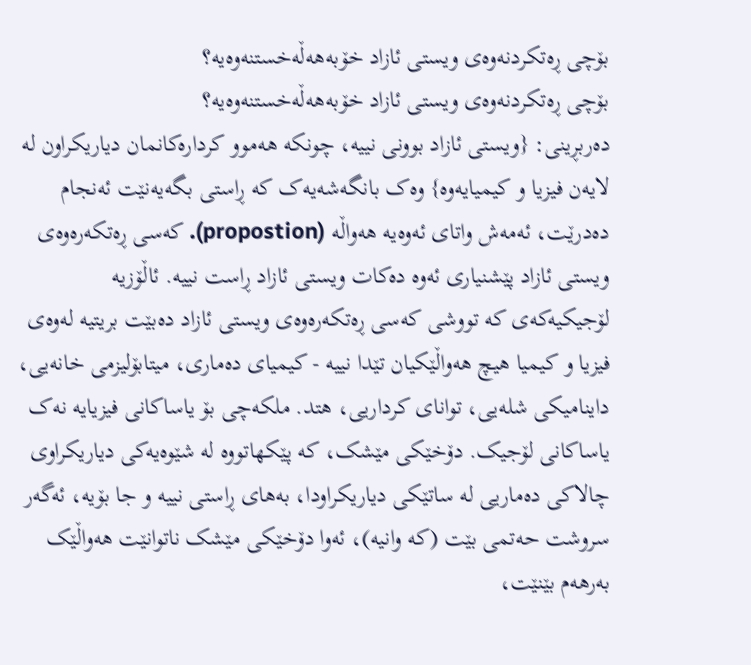بۆچی ڕەتکردنەوەی ویستی ئازاد خۆبەهەڵەخستنەوەیە؟
بۆچی ڕەتکردنەوەی ویستی ئازاد خۆبەهەڵەخستنەوەیە؟
دەربڕینی: {ویستی ئازاد بوونی نییە، چونکە هەموو کردارەکانمان دیاریکراون لە لایەن فیزیا و کیمیایەوە} وەک بانگەشەیەک کە ڕاستی بگەیەنێت ئەنجام دەدرێت، ئەمەش واتای ئەوەیە هەواڵە (propostion). کەسی ڕەتکەرەوەی ویستی ئازاد پێشنیاری ئەوە دەکات ویستی ئازاد ڕاست نییە. ئاڵۆزیە لۆجیکیەکەی کە تووشی کەسی ڕەتکەرەوەی ویستی ئازاد دەبێت بریتیە لەوەی فیزیا و کیمیا هیچ هەواڵێکیان تێدا نییە - کیمیای دەماری، میتابۆلیزمی خانەیی، داینامیکی شلەیی، توانای کرداریی، هتد. ملکەچی بۆ یاساکانی فیزیایە نەک یاساکانی لۆجیک. دۆخێکی مێشک، کە پێکهاتووە لە شێوەیەکی دیاریکراوی چالاکی دەماریی لە ساتێکی دیاریکراودا، بەهای ڕاستی نییە و جا بۆیە، ئەگەر سروشت حەتمی بێت (کە وانیە)، ئەوا دۆخێکی مێشک ناتوانێت هەواڵێک بەرهەم بێنێت،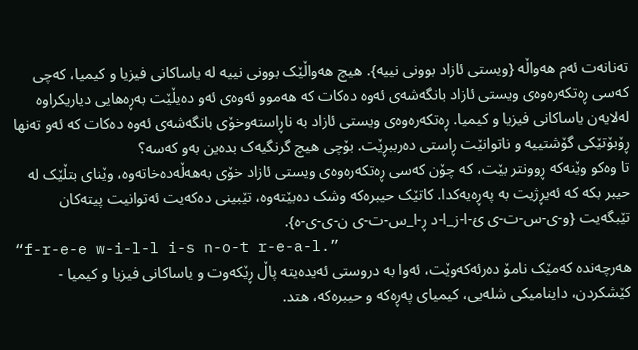تەنانەت ئەم هەواڵە {ویستی ئازاد بوونی نییە}. هیچ هەواڵێک بوونی نییە لە یاساکانی فیزیا و کیمیا، کەچی کەسی ڕەتکەرەوەی ویستی ئازاد بانگەشەی ئەوە دەکات کە هەموو ئەوەی ئەو دەیڵێت بەڕەهایی دیاریکراوە لەلایەن یاساکانی فیزیا و کیمیا. ڕەتکەرەوەی ویستی ئازاد بە ناڕاستەوخۆی بانگەشەی ئەوە دەکات کە ئەو تەنها ڕۆبۆتێکی گۆشتییە و ناتوانێت ڕاستی دەرببڕێت. بۆچی هیچ گرنگیەک بدەین بەو کەسە؟
تا وەکو وێنەکە ڕوونتر بێت، کە چۆن کەسی ڕەتکەرەوەی ویستی ئازاد خۆی بەهەڵەدەخاتەوە، وێنای بتڵێک لە حیبر بکە کە ئەیڕژیت بە پەڕەیەکدا. کاتێک حیبرەکە وشک دەبێتەوە، تێبینی دەکەیت ئەتوانیت پیتەکان تێبگەیت {و-ی-س-ت-ی ئ-ا-ز_ا-د ڕ-ا_س-ت-ی ن-ی-ی-ە}.
“f-r-e-e w-i-l-l i-s n-o-t r-e-a-l.”
هەرچەندە کەمێک نامۆ دەرئەکەوێت، ئەوا بە دروستی ئەیدەیتە پاڵ ڕێکەوت و یاساکانی فیزیا و کیمیا - کێشکردن، داینامیکی شلەیی، کیمیای پەڕەکە و حیبرەکە، هتد.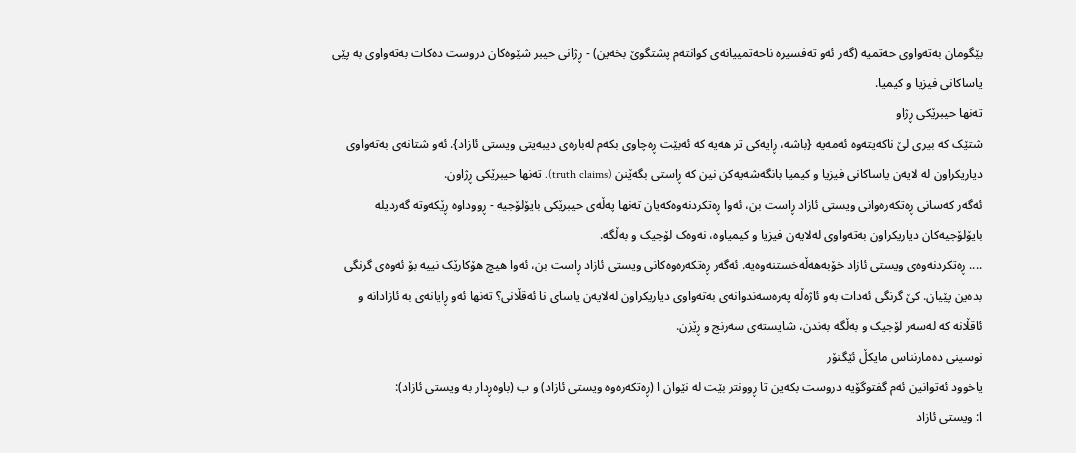بێگومان بەتەواوی حەتمیە (گەر ئەو تەفسیرە ناحەتمییانەی کوانتەم پشتگوێ بخەین) - ڕژانی حیبر شێوەکان دروست دەکات بەتەواوی بە پێی یاساکانی فیزیا و کیمیا.
تەنها حیبرێکی ڕژاو
شتێک کە بیری لێ ناکەیتەوە ئەمەیە {باشە، ڕایەکی تر هەیە کە ئەبێت ڕەچاوی بکەم لەبارەی دیبەیتی ویستی ئازاد}. ئەو شتانەی بەتەواوی دیاریکراون لە لایەن یاساکانی فیزیا و کیمیا بانگەشەیەکن نین کە ڕاستی بگەێنن (truth claims). تەنها حیبرێکی ڕژاون.
ئەگەر کەسانی ڕەتکەرەوانی ویستی ئازاد ڕاست بن، ئەوا ڕەتکردنەوەکەیان تەنها پەڵەی حیبرێکی بایۆلۆجیە - ڕووداوە ڕێکەوتە گەردیلە بایۆلۆجیەکان دیاریکراون بەتەواوی لەلایەن فیزیا و کیمیاوە، نەوەک لۆجیک و بەڵگە.
.... ڕەتکردنەوەی ویستی ئازاد خۆبەهەڵەخستنەوەیە. ئەگەر ڕەتکەرەوەکانی ویستی ئازاد ڕاست بن، ئەوا هیچ هۆکارێک نییە بۆ ئەوەی گرنگی بدەین پێیان. کێ گرنگی ئەدات بەو ئاژەڵە پەرەسەندوانەی بەتەواوی دیاریکراون لەلایەن یاسای نا ئەقڵانی؟ تەنها ئەو ڕایانەی بە ئازادانە و ئاقڵانە کە لەسەر لۆجیک و بەڵگە بەندن، شایستەی سەرنج و ڕێزن.
نوسینی دەمارنناس مایکڵ ئێگنۆر
یاخوود ئەتوانین ئەم گفتوگۆیە دروست بکەین تا ڕوونتر بێت لە نێوان ا (ڕەتکەرەوە ویستی ئازاد) و ب (باوەڕدار بە ویستی ئازاد):
ا: ویستی ئازاد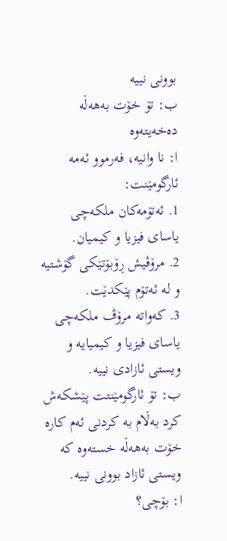بوونی نییە
ب: تۆ خۆت بەهەڵە دەخەیتەوە
ا: نا وانیە، فەرموو ئەمە ئارگومێنت:
1. ئەتۆمەکان ملکەچی یاسای فیزیا و کیمیان.
2. مرۆڤیش ڕۆبۆتێکی گۆشتیە و لە ئەتۆم پێکدێت.
3. کەواتە مرۆڤ ملکەچی یاسای فیزیا و کیمیایە و ویستی ئازادی نییە.
ب: تۆ ئارگومێنتت پێشکەش کرد بەڵام بە کردنی ئەم کارە خۆت بەهەڵە خستەوە کە ویستی ئازاد بوونی نییە.
ا: بۆچی؟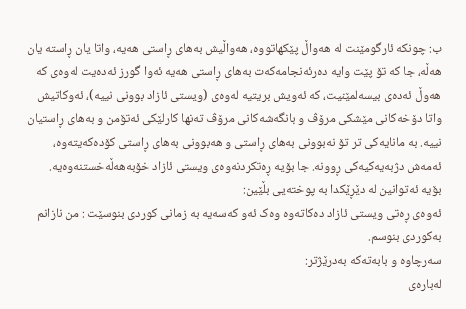ب: چونکە ئارگومێنت لە هەواڵ پێکهاتووە، هەواڵیش بەهای ڕاستی هەیە، واتا یان ڕاستە یان هەڵە، جا کە تۆ پێت وایە دەرئەنجامەکەت بەهای ڕاستی هەیە ئەوا گورز ئەدەیت لەوەی کە هەوڵ ئەدەی بیسەلمێنیت، کە ئەویش بریتیە لەوەی (ویستی ئازاد بوونی نییە)، ئەوکاتیش واتا دۆخەکانی مێشکی مرۆڤ و بانگەشەکانی مرۆڤ تەنها کارلێکی ئەتۆمن و بەهای ڕاستیان نییە. بە مانایەکی تر تۆ نەبوونی بەهای ڕاستی و هەبوونی بەهای ڕاستی کۆدەکەیتەوە، ئەمەش دژبەیەکیەکی ڕوونە. جا بۆیە ڕەتکردنەوەی ویستی ئازاد خۆبەهەڵەخستنەوەیە.
بۆیە ئەتوانین لە دێڕێکدا بە پوختەیی بڵێین:
ئەوەی ڕەتی ویستی ئازاد دەکاتەوە وەک ئەو کەسەیە بە زمانی کوردی بنوسێت : من نازانم بەکوردی بنوسم.
سەرچاوە و بابەتەکە بەدرێژتر:
لەبارەی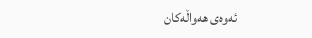ئەوەی هەواڵەکان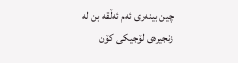چین بینەری ئەم ئەڵقە بن لە زنجیرەی لۆجیکی کۆن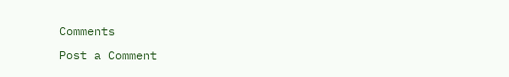Comments
Post a Comment